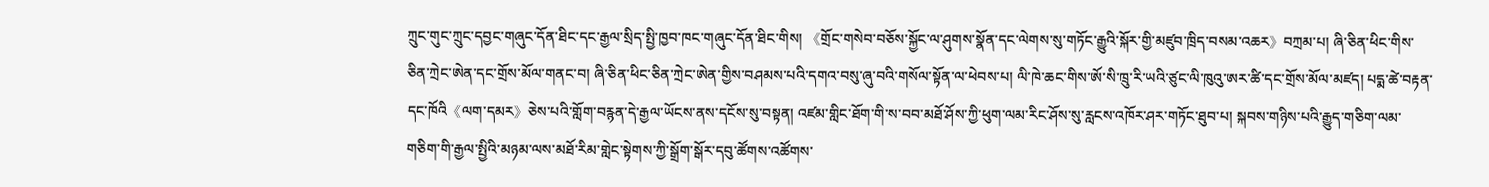ཀྲུང་གུང་ཀྲུང་དབྱང་གཞུང་དོན་ཐིང་དང་རྒྱལ་སྲིད་སྤྱི་ཁྱབ་ཁང་གཞུང་དོན་ཐིང་གིས། 《གྲོང་གསེབ་བཅོས་སྐྱོང་ལ་ཤུགས་སྣོན་དང་ལེགས་སུ་གཏོང་རྒྱུའི་སྐོར་གྱི་མཛུབ་ཁྲིད་བསམ་འཆར》བཀྲམ་པ། ཞི་ཅིན་ཕིང་གིས་ཅིན་ཀྲེང་ཨེན་དང་གྲོས་མོལ་གནང་བ། ཞི་ཅིན་ཕིང་ཅིན་ཀྲེང་ཨེན་གྱིས་བཤམས་པའི་དགའ་བསུ་ཞུ་བའི་གསོལ་སྟོན་ལ་ཕེབས་པ། ལི་ཁེ་ཆང་གིས་ཨོ་སི་ཁྲུ་རི་ཡའི་ཙུང་ལི་ཁུའུ་ཨར་ཚི་དང་གྲོས་མོལ་མཛད། པདྨ་ཚེ་བརྟན་དང་ཁོའི《ལག་དམར》ཅེས་པའི་གློག་བརྙན་དེ་རྒྱལ་ཡོངས་ནས་དངོས་སུ་བསྟན། འཛམ་གླིང་ཐོག་གི་ས་བབ་མཐོ་ཤོས་ཀྱི་ཕུག་ལམ་རིང་ཤོས་སུ་རླངས་འཁོར་ཤར་གཏོང་ཐུབ་པ། སྐབས་གཉིས་པའི་རྒྱུད་གཅིག་ལམ་གཅིག་གི་རྒྱལ་སྤྱིའི་མཉམ་ལས་མཐོ་རིམ་གླེང་སྟེགས་ཀྱི་སྒྲོག་སྒོར་དབུ་ཚོགས་འཚོགས་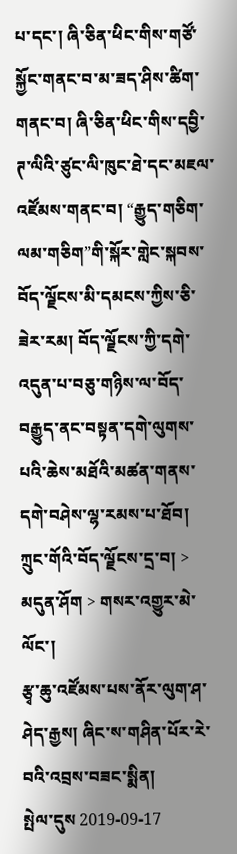པ་དང་། ཞི་ཅིན་ཕིང་གིས་གཙོ་སྐྱོང་གནང་བ་མ་ཟད་ཤིས་ཚིག་གནང་བ། ཞི་ཅིན་ཕིང་གིས་དབྱི་ཊ་ལིའི་ཙུང་ལི་ཁུང་ཐེ་དང་མཇལ་འཛོམས་གནང་བ། “རྒྱུད་གཅིག་ལམ་གཅིག”གི་སྐོར་གླེང་སྐབས་བོད་ལྗོངས་མི་དམངས་ཀྱིས་ཅི་ཟེར་རམ། བོད་ལྗོངས་ཀྱི་དགེ་འདུན་པ་བཅུ་གཉིས་ལ་བོད་བརྒྱུད་ནང་བསྟན་དགེ་ལུགས་པའི་ཆེས་མཐོའི་མཚན་གནས་དགེ་བཤེས་ལྷ་རམས་པ་ཐོབ།
ཀྲུང་གོའི་བོད་ལྗོངས་དྲ་བ། > མདུན་ཤོག > གསར་འགྱུར་མེ་ལོང་།
རྩྭ་ཆུ་འཛོམས་པས་ནོར་ལུག་ཤ་ཤེད་རྒྱས། ཞིང་ས་གཤིན་པོར་རེ་བའི་འབྲས་བཟང་སྨིན།
སྤེལ་དུས 2019-09-17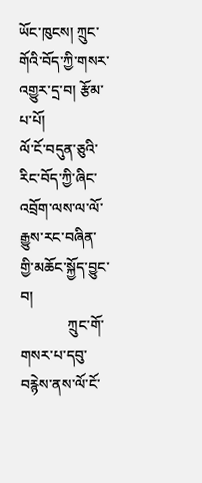ཡོང་ཁུངས། ཀྲུང་གོའི་བོད་ཀྱི་གསར་འགྱུར་དྲ་བ། རྩོམ་པ་པོ།
ལོ་ངོ་བདུན་ཅུའི་རིང་བོད་ཀྱི་ཞིང་འབྲོག་ལས་ལ་ལོ་རྒྱུས་རང་བཞིན་གྱི་མཆོང་སྐྱོད་བྱུང་བ།
             ཀྲུང་གོ་གསར་པ་དབུ་བརྙེས་ནས་ལོ་ངོ་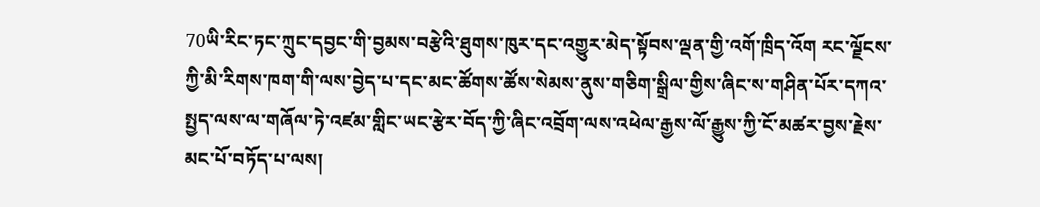70ཡི་རིང་ཏང་ཀྲུང་དབྱང་གི་བྱམས་བརྩེའི་ཐུགས་ཁུར་དང་འགྱུར་མེད་སྟོབས་ལྡན་གྱི་འགོ་ཁྲིད་འོག རང་ལྗོངས་ཀྱི་མི་རིགས་ཁག་གི་ལས་བྱེད་པ་དང་མང་ཚོགས་ཚོས་སེམས་ནུས་གཅིག་སྒྲིལ་གྱིས་ཞིང་ས་གཤིན་པོར་དཀའ་སྤྱད་ལས་ལ་གཞོལ་ཏེ་འཛམ་གླིང་ཡང་རྩེར་བོད་ཀྱི་ཞིང་འབྲོག་ལས་འཕེལ་རྒྱས་ལོ་རྒྱུས་ཀྱི་ངོ་མཚར་བྱས་རྗེས་མང་པོ་བཏོད་པ་ལས།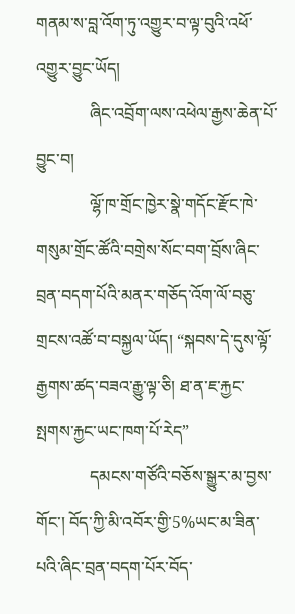གནམ་ས་བླ་འོག་ཏུ་འགྱུར་བ་ལྟ་བུའི་འཕོ་འགྱུར་བྱུང་ཡོད།
             ཞིང་འབྲོག་ལས་འཕེལ་རྒྱས་ཆེན་པོ་བྱུང་བ།
             ལྷོ་ཁ་གྲོང་ཁྱེར་སྣེ་གདོང་རྫོང་ཁེ་གསུམ་གྲོང་ཚོའི་བགྲེས་སོང་བག་བྲོས་ཞིང་བྲན་བདག་པོའི་མནར་གཅོད་འོག་ལོ་བཅུ་གྲངས་འཚོ་བ་བསྐྱལ་ཡོད། “སྐབས་དེ་དུས་ལྟོ་རྒྱགས་ཚད་བཟའ་རྒྱུ་ལྟ་ཅི། ཐ་ན་ཇ་རྐྱང་སྤགས་རྐྱང་ཡང་ཁག་པོ་རེད”
             དམངས་གཙོའི་བཅོས་སྒྱུར་མ་བྱས་གོང་། བོད་ཀྱི་མི་འབོར་གྱི་5%ཡང་མ་ཟིན་པའི་ཞིང་བྲན་བདག་པོར་བོད་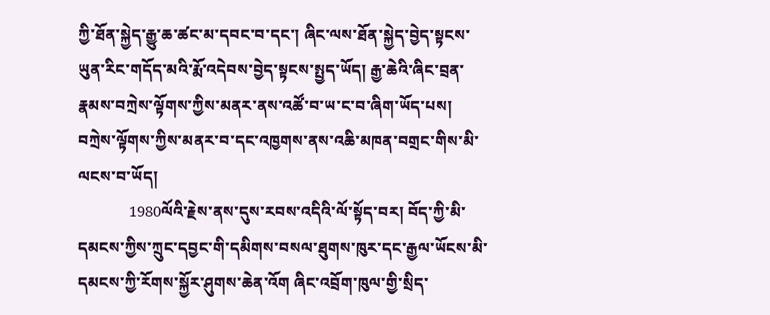ཀྱི་ཐོན་སྐྱེད་རྒྱུ་ཆ་ཚང་མ་དབང་བ་དང་། ཞིང་ལས་ཐོན་སྐྱེད་བྱེད་སྟངས་ཡུན་རིང་གདོད་མའི་རྨོ་འདེབས་བྱེད་སྟངས་སྤྱད་ཡོད། རྒྱ་ཆེའི་ཞིང་བྲན་རྣམས་བཀྲེས་ལྟོགས་ཀྱིས་མནར་ནས་འཚོ་བ་ཡ་ང་བ་ཞིག་ཡོད་པས། བཀྲེས་ལྟོགས་ཀྱིས་མནར་བ་དང་འཁྱགས་ནས་འཆི་མཁན་བགྲང་གིས་མི་ལངས་བ་ཡོད།
             1980ལོའི་རྗེས་ནས་དུས་རབས་འདིའི་ལོ་སྟོད་བར། བོད་ཀྱི་མི་དམངས་ཀྱིས་ཀྲུང་དབྱང་གི་དམིགས་བསལ་ཐུགས་ཁུར་དང་རྒྱལ་ཡོངས་མི་དམངས་ཀྱི་རོགས་སྐྱོར་ཤུགས་ཆེན་འོག ཞིང་འབྲོག་ཁུལ་གྱི་སྲིད་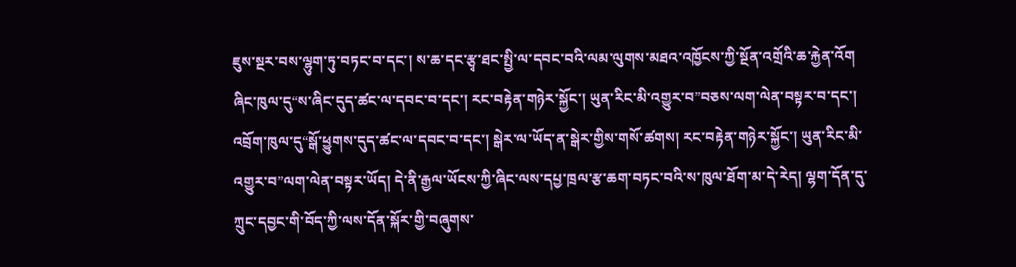ཇུས་སྔར་བས་ལྷུག་ཏུ་བཏང་བ་དང་། ས་ཆ་དང་རྩྭ་ཐང་སྤྱི་ལ་དབང་བའི་ལམ་ལུགས་མཐའ་འཁྱོངས་ཀྱི་སྔོན་འགྲོའི་ཆ་རྐྱེན་འོག ཞིང་ཁུལ་དུ“ས་ཞིང་དུད་ཚང་ལ་དབང་བ་དང་། རང་བརྟེན་གཉེར་སྐྱོང་། ཡུན་རིང་མི་འགྱུར་བ”བཅས་ལག་ལེན་བསྟར་བ་དང་། འབྲོག་ཁུལ་དུ“སྒོ་ཕྱུགས་དུད་ཚང་ལ་དབང་བ་དང་། སྒེར་ལ་ཡོད་ན་སྒེར་གྱིས་གསོ་ཚགས། རང་བརྟེན་གཉེར་སྐྱོང་། ཡུན་རིང་མི་འགྱུར་བ”ལག་ལེན་བསྟར་ཡོད། དེ་ནི་རྒྱལ་ཡོངས་ཀྱི་ཞིང་ལས་དཔྱ་ཁྲལ་རྩ་ཆག་བཏང་བའི་ས་ཁུལ་ཐོག་མ་དེ་རེད། ལྷག་དོན་དུ་ཀྲུང་དབྱང་གི་བོད་ཀྱི་ལས་དོན་སྐོར་གྱི་བཞུགས་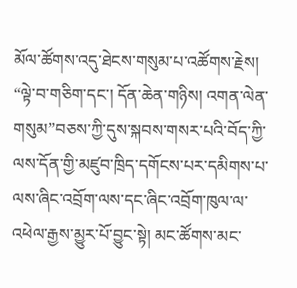མོལ་ཚོགས་འདུ་ཐེངས་གསུམ་པ་འཚོགས་རྗེས། “ལྟེ་བ་གཅིག་དང་། དོན་ཆེན་གཉིས། འགན་ལེན་གསུམ”བཅས་ཀྱི་དུས་སྐབས་གསར་པའི་བོད་ཀྱི་ལས་དོན་གྱི་མཛུབ་ཁྲིད་དགོངས་པར་དམིགས་པ་ལས་ཞིང་འབྲོག་ལས་དང་ཞིང་འབྲོག་ཁུལ་ལ་འཕེལ་རྒྱས་མྱུར་པོ་བྱུང་སྟེ། མང་ཚོགས་མང་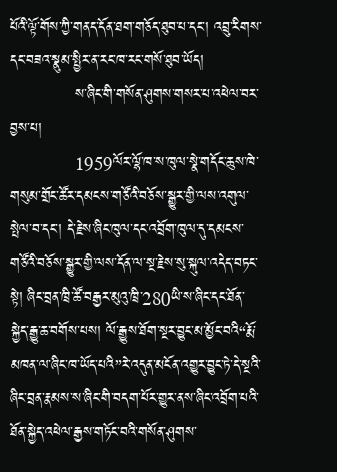པོའི་ལྟོ་གོས་ཀྱི་གནད་དོན་ཐག་གཅོད་ཐུབ་པ་དང་། འབྲུ་རིགས་དང་བཟའ་སྣུམ་སྤྱིར་ན་རང་ཁ་རང་གསོ་ཐུབ་ཡོད།
             ས་ཞིང་གི་གསོན་ཤུགས་གསར་པ་འཕེལ་བར་བྱས་པ།
             1959ལོར་ལྷོ་ཁ་ས་ཁུལ་སྣེ་གདོང་ཆུས་ཁེ་གསུམ་གྲོང་ཚོར་དམངས་གཙོའི་བཅོས་སྒྱུར་གྱི་ལས་འགུལ་སྤེལ་བ་དང་། དེ་རྗེས་ཞིང་ཁུལ་དང་འབྲོག་ཁུལ་དུ་དམངས་གཙོའི་བཅོས་སྒྱུར་གྱི་ལས་དོན་ལ་སྔ་རྗེས་སུ་སྐུལ་འདེད་བཏང་སྟེ། ཞིང་བྲན་ཁྲི་ཚོ་བརྒྱར་མུའུ་ཁྲི་280ཡི་ས་ཞིང་དང་ཐོན་སྐྱེད་རྒྱུ་ཆ་བགོས་པས། ལོ་རྒྱུས་ཐོག་སྔར་བྱུང་མ་མྱོང་བའི“རྨོ་མཁན་ལ་ཞིང་ཁ་ཡོད་པའི”རེ་འདུན་མངོན་འགྱུར་བྱུང་ཏེ་དེ་སྔའི་ཞིང་བྲན་རྣམས་ས་ཞིང་གི་བདག་པོར་གྱུར་ནས་ཞིང་འབྲོག་པའི་ཐོན་སྐྱེད་འཕེལ་རྒྱས་གཏོང་བའི་གསོན་ཤུགས་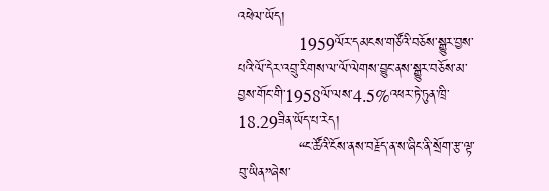འཕེལ་ཡོད།
             1959ལོར་དམངས་གཙོའི་བཅོས་སྒྱུར་བྱས་པའི་ལོ་དེར་འབྲུ་རིགས་ལ་ལོ་ལེགས་བྱུང་ནས་སྒྱུར་བཅོས་མ་བྱས་གོང་གི་1958ལོ་ལས་4.5%འཕར་ཏེ་ཏུན་ཁྲི་18.29ཟིན་ཡོད་པ་རེད།
             “ང་ཚོའི་ངོས་ནས་བརྗོད་ན་ས་ཞིང་ནི་སྲོག་རྩ་ལྟ་བུ་ཡིན”ཞེས་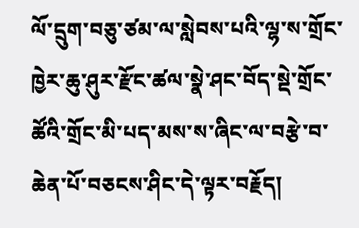ལོ་དྲུག་བཅུ་ཙམ་ལ་སླེབས་པའི་ལྷ་ས་གྲོང་ཁྱེར་ཆུ་ཤུར་རྫོང་ཚལ་སྣེ་ཤང་བོད་སྡེ་གྲོང་ཚོའི་གྲོང་མི་པད་མས་ས་ཞིང་ལ་བརྩེ་བ་ཆེན་པོ་བཅངས་ཤིང་དེ་ལྟར་བརྗོད།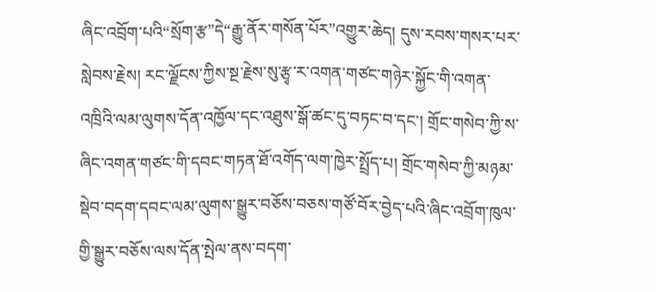ཞིང་འབྲོག་པའི“སྲོག་རྩ”དེ“རྒྱུ་ནོར་གསོན་པོར”འགྱུར་ཆེད། དུས་རབས་གསར་པར་སླེབས་རྗེས། རང་ལྗོངས་ཀྱིས་སྔ་རྗེས་སུ་རྩྭ་ར་འགན་གཙང་གཉེར་སྐྱོང་གི་འགན་འཁྲིའི་ལམ་ལུགས་དོན་འཁྱོལ་དང་འཐུས་སྒོ་ཚང་དུ་བཏང་བ་དང་། གྲོང་གསེབ་ཀྱི་ས་ཞིང་འགན་གཙང་གི་དབང་གཏན་ཐོ་འགོད་ལག་ཁྱེར་སྤྲོད་པ། གྲོང་གསེབ་ཀྱི་མཉམ་སྡེབ་བདག་དབང་ལམ་ལུགས་སྒྱུར་བཅོས་བཅས་གཙོ་བོར་བྱེད་པའི་ཞིང་འབྲོག་ཁུལ་གྱི་སྒྱུར་བཅོས་ལས་དོན་སྤེལ་ནས་བདག་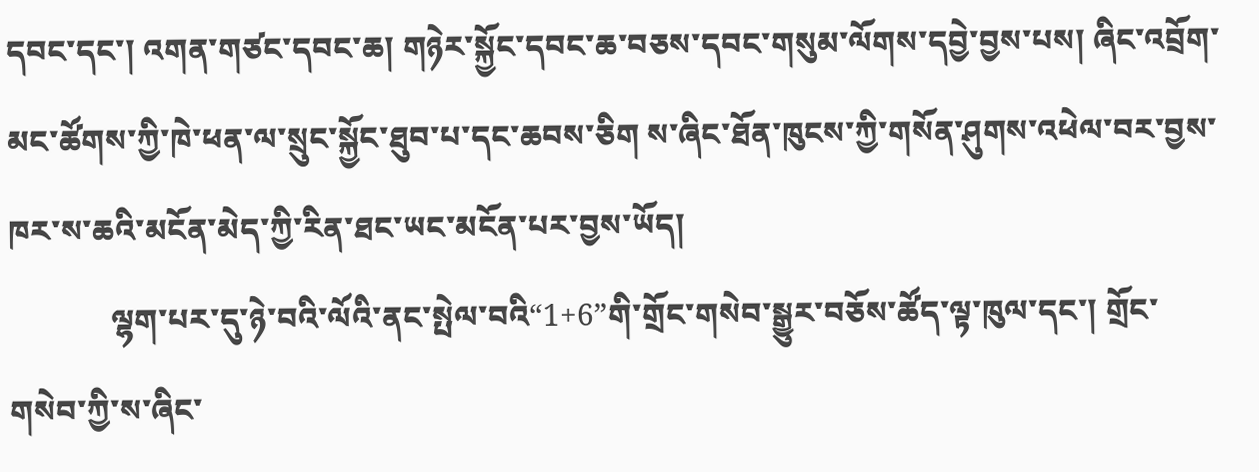དབང་དང་། འགན་གཙང་དབང་ཆ། གཉེར་སྐྱོང་དབང་ཆ་བཅས་དབང་གསུམ་ལོགས་དབྱེ་བྱས་པས། ཞིང་འབྲོག་མང་ཚོགས་ཀྱི་ཁེ་ཕན་ལ་སྲུང་སྐྱོང་ཐུབ་པ་དང་ཆབས་ཅིག ས་ཞིང་ཐོན་ཁུངས་ཀྱི་གསོན་ཤུགས་འཕེལ་བར་བྱས་ཁར་ས་ཆའི་མངོན་མེད་ཀྱི་རིན་ཐང་ཡང་མངོན་པར་བྱས་ཡོད།
             ལྷག་པར་དུ་ཉེ་བའི་ལོའི་ནང་སྤེལ་བའི“1+6”གི་གྲོང་གསེབ་སྒྱུར་བཅོས་ཚོད་ལྟ་ཁུལ་དང་། གྲོང་གསེབ་ཀྱི་ས་ཞིང་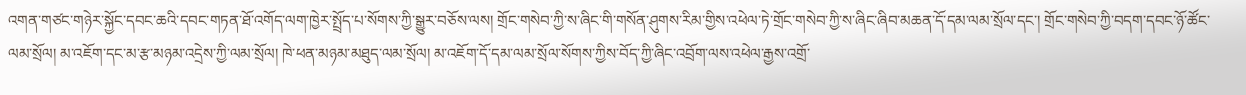འགན་གཙང་གཉེར་སྐྱོང་དབང་ཆའི་དབང་གཏན་ཐོ་འགོད་ལག་ཁྱེར་སྤྲོད་པ་སོགས་ཀྱི་སྒྱུར་བཅོས་ལས། གྲོང་གསེབ་ཀྱི་ས་ཞིང་གི་གསོན་ཤུགས་རིམ་གྱིས་འཕེལ་ཏེ་གྲོང་གསེབ་ཀྱི་ས་ཞིང་ཞིབ་མཆན་དོ་དམ་ལམ་སྲོལ་དང་། གྲོང་གསེབ་ཀྱི་བདག་དབང་ཉོ་ཚོང་ལམ་སྲོལ། མ་འཇོག་དང་མ་རྩ་མཉམ་འདྲེས་ཀྱི་ལམ་སྲོལ། ཁེ་ཕན་མཉམ་མཐུད་ལམ་སྲོལ། མ་འཇོག་དོ་དམ་ལམ་སྲོལ་སོགས་ཀྱིས་བོད་ཀྱི་ཞིང་འབྲོག་ལས་འཕེལ་རྒྱས་འགྲོ་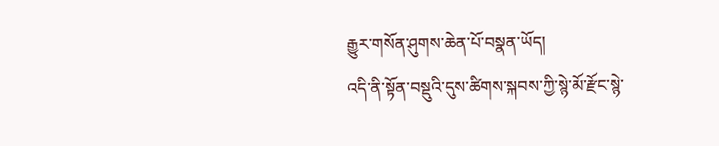རྒྱུར་གསོན་ཤུགས་ཆེན་པོ་བསྣན་ཡོད།
འདི་ནི་སྟོན་བསྡུའི་དུས་ཚིགས་སྐབས་ཀྱི་སྙེ་མོ་རྫོང་སྙེ་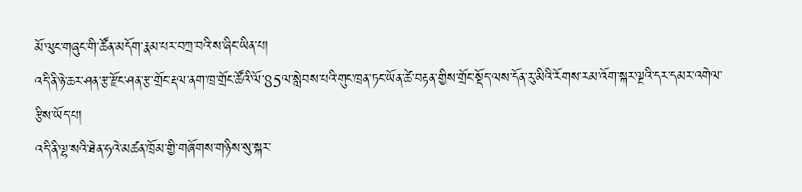མོ་ལུང་གཞུང་གི་ཚོན་མདོག་རྣམ་པར་བཀྲ་བའི་ས་ཞིང་ཡིན་པ།
འདི་ནི་ཉེ་ཆར་ཤན་རྩ་རྫོང་ཤན་རྩ་གྲོང་རྡལ་ནག་ཁྲ་གྲོང་ཚོའི་ལོ་85ལ་སླེབས་པའི་གུང་ཁྲན་ཏང་ཡོན་ཚེ་བརྟན་གྱིས་གྲོང་སྡོད་ལས་དོན་རུ་མིའི་རོགས་རམ་འོག་སྐར་ལྔའི་དར་དམར་འགེལ་རྩིས་ཡོད་པ།
འདི་ནི་ལྷ་སའི་ཐེན་ཧའེ་མཚན་ཁྲོམ་གྱི་གཞོགས་གཉིས་སུ་སྐར་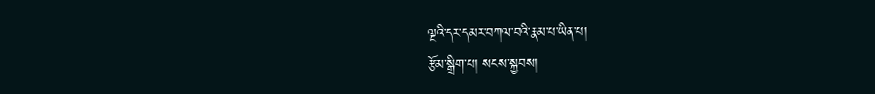ལྔའི་དར་དམར་བཀལ་བའི་རྣམ་པ་ཡིན་པ།
རྩོམ་སྒྲིག་པ། སངས་སྐྱབས།